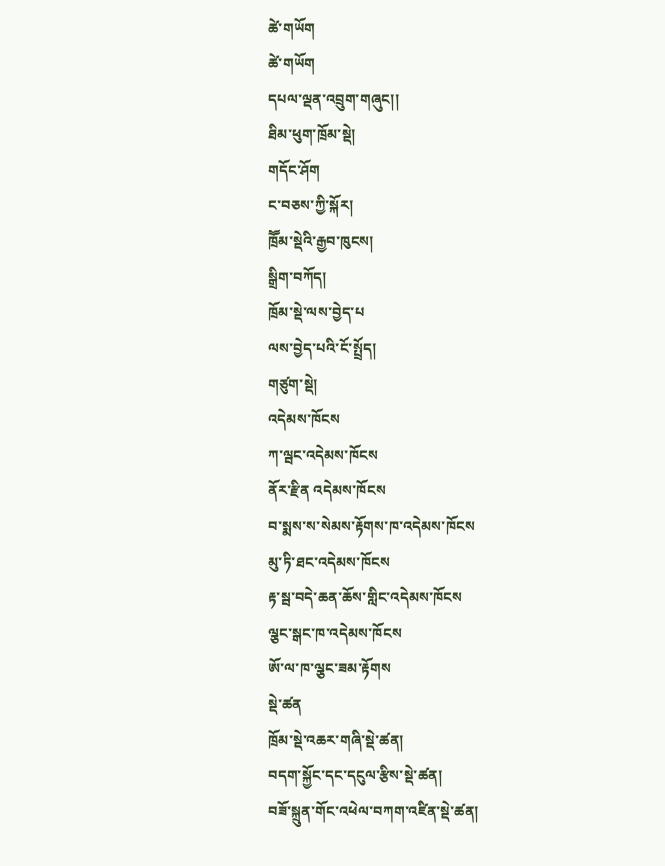ཚེ་གཡོག
ཚེ་གཡོག
དཔལ་ལྡན་འབྲུག་གཞུང།།
ཐིམ་ཕུག་ཁྲོམ་སྡེ།
གདོང་ཤོག
ང་བཅས་ཀྱི་སྐོར།
ཁྲཽམ་སྡེའི་རྒྱབ་ཁུངས།
སྒྲིག་བཀོད།
ཁྲོམ་སྡེ་ལས་བྱེད་པ
ལས་བྱེད་པའི་ངོ་སྤྲོད།
གཙུག་སྡེ།
འདེམས་ཁོངས
ཀ་ལྦང་འདེམས་ཁོངས
ནོར་རྫིན འདེམས་ཁོངས
བ་སྨས་ས་སེམས་རྟོགས་ཁ་འདེམས་ཁོངས
མུ་ཏི་ཐང་འདེམས་ཁོངས
རྟ་སྦ་བདེ་ཆན་ཆོས་གླིང་འདེམས་ཁོངས
ལྕང་སྒང་ཁ་འདེམས་ཁོངས
ཨོ་ལ་ཁ་ལྕང་ཟམ་རྟོགས
སྡེ་ཚན
ཁྲོམ་སྡེ་འཆར་གཞི་སྡེ་ཚན།
བདག་སྐྱོང་དང་དངུལ་རྩིས་སྡེ་ཚན།
བཟོ་སྐྲུན་གོང་འཕེལ་བཀག་འཛིན་སྡེ་ཚན།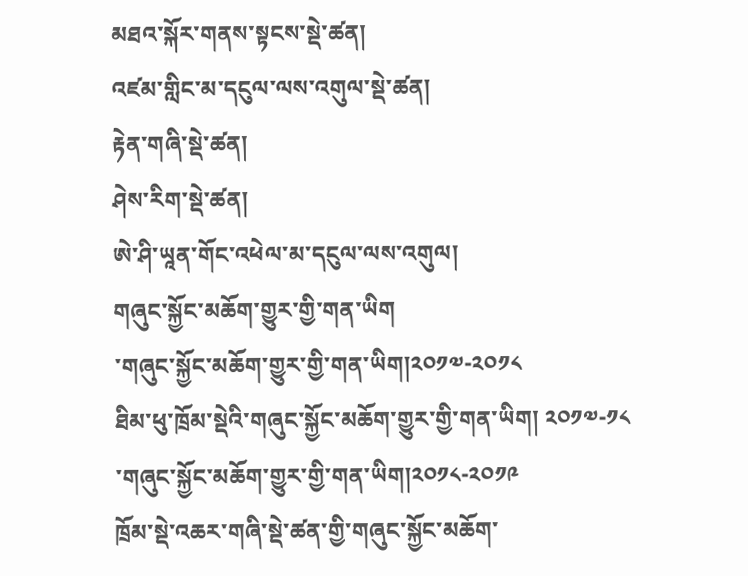མཐའ་སྐོར་གནས་སྟངས་སྡེ་ཚན།
འཛམ་གླིང་མ་དངུལ་ལས་འགུལ་སྡེ་ཚན།
རྟེན་གཞི་སྡེ་ཚན།
ཤེས་རིག་སྡེ་ཚན།
ཨེ་ཤི་ཡཱན་གོང་འཕེལ་མ་དངུལ་ལས་འགུལ།
གཞུང་སྐྱོང་མཆོག་གྱུར་གྱི་གན་ཡིག
་གཞུང་སྐྱོང་མཆོག་གྱུར་གྱི་གན་ཡིག།༢༠༡༧-༢༠༡༨
ཐིམ་ཕུ་ཁྲོམ་སྡེའི་གཞུང་སྐྱོང་མཆོག་གྱུར་གྱི་གན་ཡིག། ༢༠༡༧-༡༨
་གཞུང་སྐྱོང་མཆོག་གྱུར་གྱི་གན་ཡིག།༢༠༡༨-༢༠༡༩
ཁྲོམ་སྡེ་འཆར་གཞི་སྡེ་ཚན་གྱི་གཞུང་སྐྱོང་མཆོག་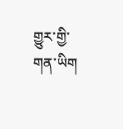གྱུར་གྱི་གན་ཡིག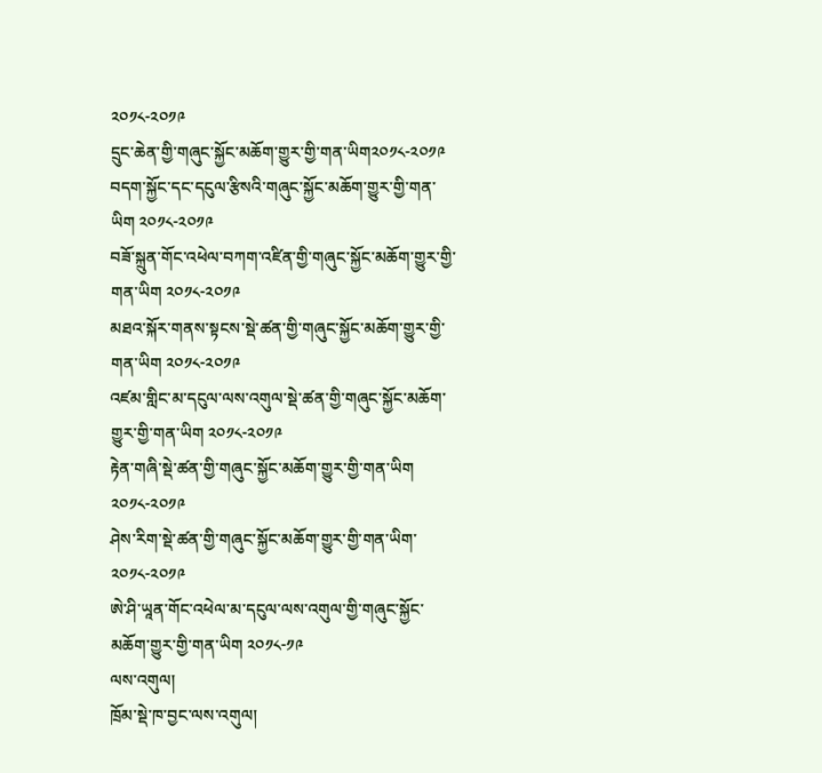༢༠༡༨-༢༠༡༩
དྲུང་ཆེན་གྱི་གཞུང་སྐྱོང་མཆོག་གྱུར་གྱི་གན་ཡིག༢༠༡༨-༢༠༡༩
བདག་སྐྱོང་དང་དངུལ་རྩིསའི་གཞུང་སྐྱོང་མཆོག་གྱུར་གྱི་གན་ཡིག ༢༠༡༨-༢༠༡༩
བཟོ་སྐྲུན་གོང་འཕེལ་བཀག་འཛིན་གྱི་གཞུང་སྐྱོང་མཆོག་གྱུར་གྱི་གན་ཡིག ༢༠༡༨-༢༠༡༩
མཐའ་སྐོར་གནས་སྟངས་སྡེ་ཚན་གྱི་གཞུང་སྐྱོང་མཆོག་གྱུར་གྱི་གན་ཡིག ༢༠༡༨-༢༠༡༩
འཛམ་གླིང་མ་དངུལ་ལས་འགུལ་སྡེ་ཚན་གྱི་གཞུང་སྐྱོང་མཆོག་གྱུར་གྱི་གན་ཡིག ༢༠༡༨-༢༠༡༩
རྟེན་གཞི་སྡེ་ཚན་གྱི་གཞུང་སྐྱོང་མཆོག་གྱུར་གྱི་གན་ཡིག ༢༠༡༨-༢༠༡༩
ཤེས་རིག་སྡེ་ཚན་གྱི་གཞུང་སྐྱོང་མཆོག་གྱུར་གྱི་གན་ཡིག་ ༢༠༡༨-༢༠༡༩
ཨེ་ཤི་ཡཱན་གོང་འཕེལ་མ་དངུལ་ལས་འགུལ་གྱི་གཞུང་སྐྱོང་མཆོག་གྱུར་གྱི་གན་ཡིག ༢༠༡༨-༡༩
ལས་འགུལ།
ཁྲོམ་སྡེ་ཁ་བྱང་ལས་འགུལ།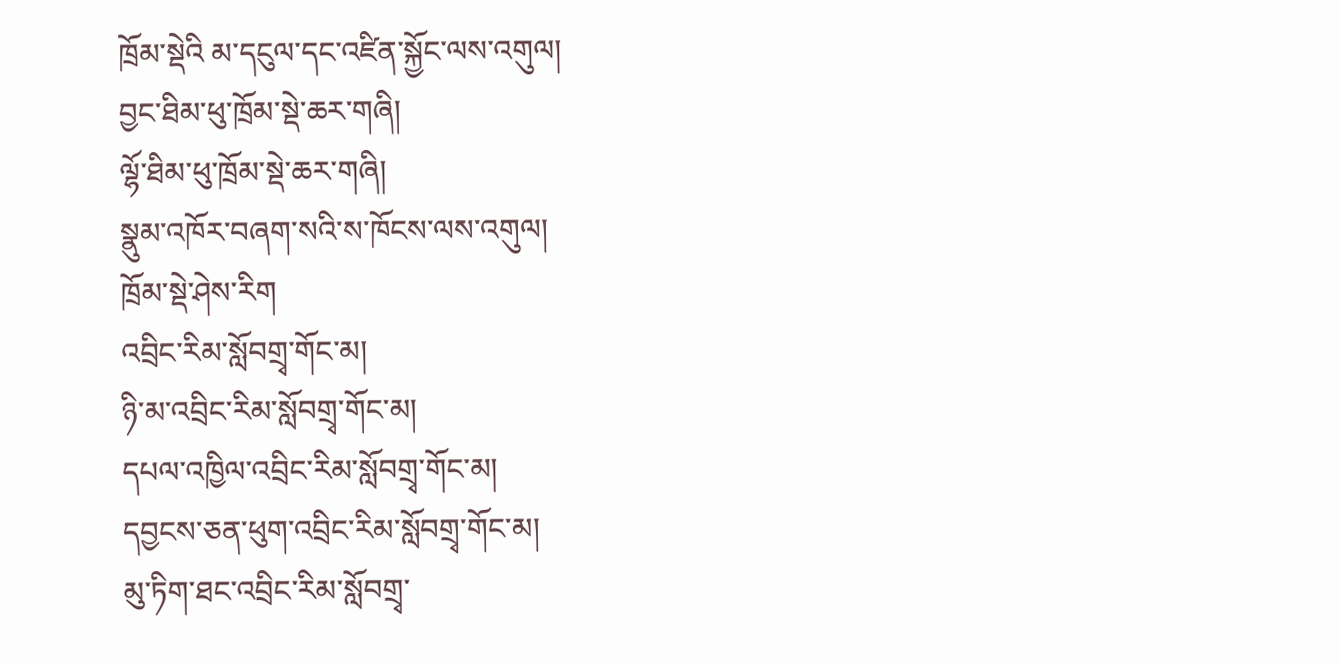ཁྲོམ་སྡེའི མ་དངུལ་དང་འཛིན་སྐྱོང་ལས་འགུལ།
བྱང་ཐིམ་ཕུ་ཁྲོམ་སྡེ་ཆར་གཞི།
ལྷོ་ཐིམ་ཕུ་ཁྲོམ་སྡེ་ཆར་གཞི།
སྣུམ་འཁོར་བཞག་སའི་ས་ཁོངས་ལས་འགུལ།
ཁྲོམ་སྡེ་ཤེས་རིག
འབྲིང་རིམ་སློབགྲྭ་གོང་མ།
ཉི་མ་འབྲིང་རིམ་སློབགྲྭ་གོང་མ།
དཔལ་འཁྱིལ་འབྲིང་རིམ་སློབགྲྭ་གོང་མ།
དབྱངས་ཅན་ཕུག་འབྲིང་རིམ་སློབགྲྭ་གོང་མ།
མུ་ཏིག་ཐང་འབྲིང་རིམ་སློབགྲྭ་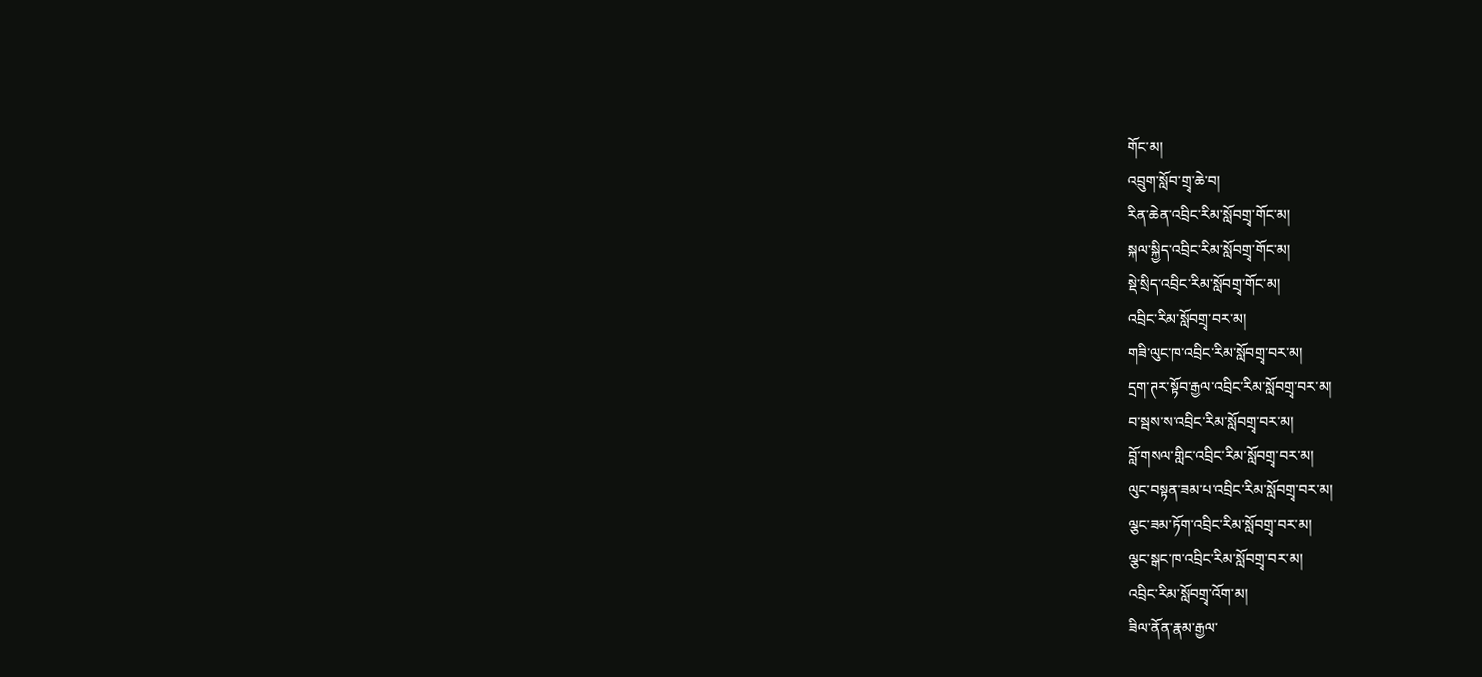གོང་མ།
འབྲུག་སློབ་གྲྭ་ཆེ་བ།
རིན་ཆེན་འབྲིང་རིམ་སློབགྲྭ་གོང་མ།
སྐལ་སྐྱིད་འབྲིང་རིམ་སློབགྲྭ་གོང་མ།
སྡེ་སྲིད་འབྲིང་རིམ་སློབགྲྭ་གོང་མ།
འབྲིང་རིམ་སློབགྲྭ་བར་མ།
གཟི་ལུང་ཁ་འབྲིང་རིམ་སློབགྲྭ་བར་མ།
དྲག་ཊར་སྟོབ་རྒྱལ་འབྲིང་རིམ་སློབགྲྭ་བར་མ།
བ་སྦས་ས་འབྲིང་རིམ་སློབགྲྭ་བར་མ།
བློ་གསལ་གླིང་འབྲིང་རིམ་སློབགྲྭ་བར་མ།
ལུང་བསྟན་ཟམ་པ་འབྲིང་རིམ་སློབགྲྭ་བར་མ།
ལྕང་ཟམ་ཏོག་འབྲིང་རིམ་སློབགྲྭ་བར་མ།
ལྕང་སྒང་ཁ་འབྲིང་རིམ་སློབགྲྭ་བར་མ།
འབྲིང་རིམ་སློབགྲྭ་འོག་མ།
ཟིལ་ནོན་རྣམ་རྒྱལ་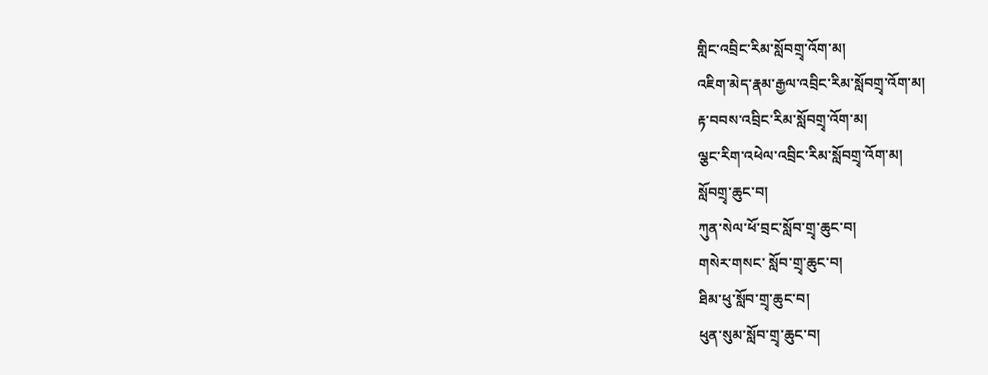གླིང་འབྲིང་རིམ་སློབགྲྭ་འོག་མ།
འཇིག་མེད་རྣམ་རྒྱལ་འབྲིང་རིམ་སློབགྲྭ་འོག་མ།
རྟ་བབས་འབྲིང་རིམ་སློབགྲྭ་འོག་མ།
ལྕང་རིག་འཕེལ་འབྲིང་རིམ་སློབགྲྭ་འོག་མ།
སློབགྲྭ་ཆུང་བ།
ཀུན་སེལ་ཕོ་བྲང་སློབ་གྲྭ་ཆུང་བ།
གསེར་གསང་ སློབ་གྲྭ་ཆུང་བ།
ཐིམ་ཕུ་སློབ་གྲྭ་ཆུང་བ།
ཕུན་སུམ་སློབ་གྲྭ་ཆུང་བ།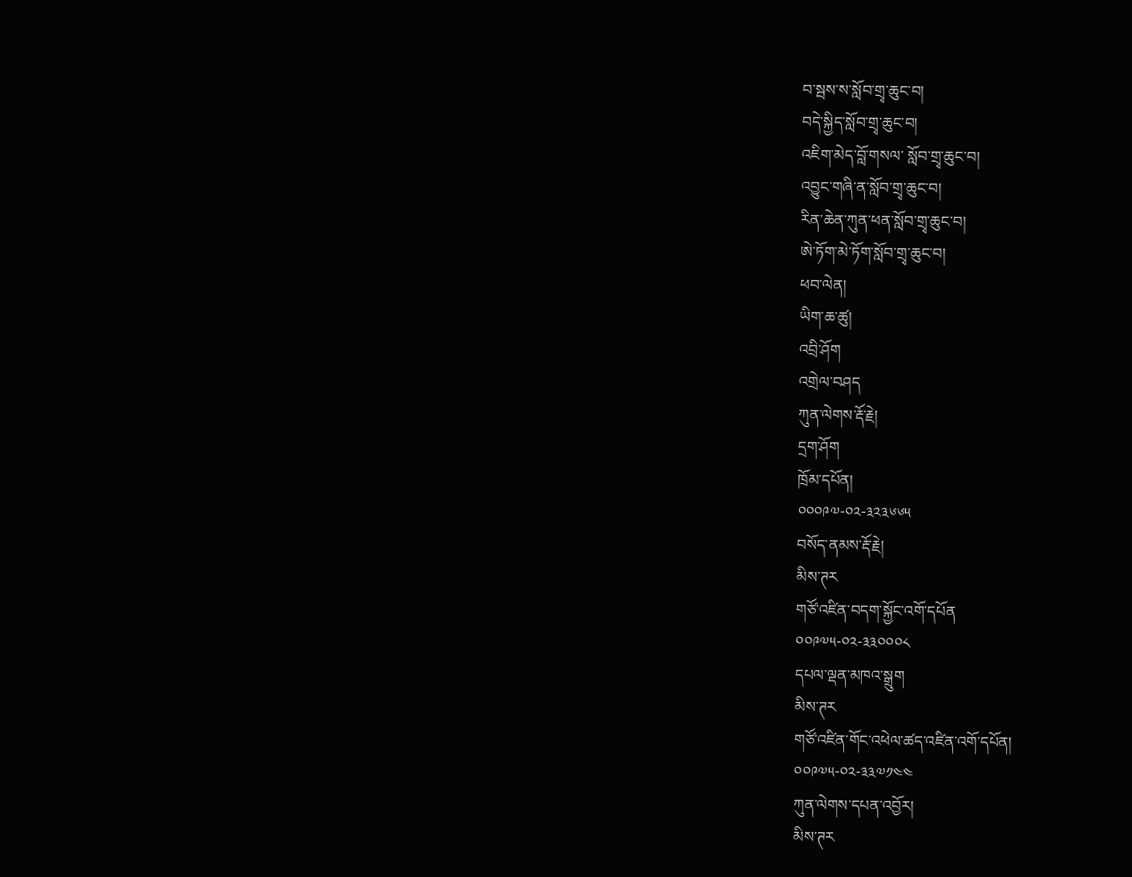བ་སྦས་ས་སློབ་གྲྭ་ཆུང་བ།
བདེ་སྐྱིད་སློབ་གྲྭ་ཆུང་བ།
འཇིག་མེད་བློ་གསལ་ སློབ་གྲྭ་ཆུང་བ།
འབྱུང་གཞི་ན་སློབ་གྲྭ་ཆུང་བ།
རིན་ཆེན་ཀུན་ཕན་སློབ་གྲྭ་ཆུང་བ།
ཨེ་ཏོག་མེ་ཏོག་སློབ་གྲྭ་ཆུང་བ།
ཕབ་ལེན།
ཡིག་ཆ་ཚུ།
འབྲི་ཤོག
འགྲེལ་བཤད
ཀུན་ལེགས་རྡོ་རྗེ།
དྲག་ཤོག
ཁྲོམ་དཔོན།
༠༠༠༩༧-༠༢-༣༢༣༦༦༥
བསོད་ནམས་རྡོ་རྗེ།
མིས་ཊར
གཙོ་འཛིན་བདག་སྐྱོང་འགོ་དཔོན
༠༠༩༧༥-༠༢-༣༣༠༠༠༨
དཔལ་ལྡན་མཁའ་སྒྲུག
མིས་ཊར
གཙོ་འཛིན་གོང་འཕེལ་ཚད་འཛིན་འགོ་དཔོན།
༠༠༩༧༥-༠༢-༣༣༧༡༤༤
ཀུན་ལེགས་དཔན་འབྱོར།
མིས་ཊར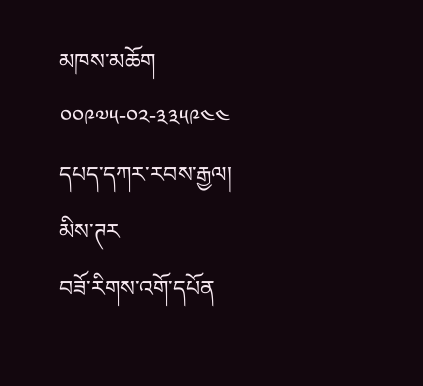མཁས་མཆོག
༠༠༩༧༥-༠༢-༣༣༥༩༤༤
དཔད་དཀར་རབས་རྒྱལ།
མིས་ཊར
བཟོ་རིགས་འགོ་དཔོན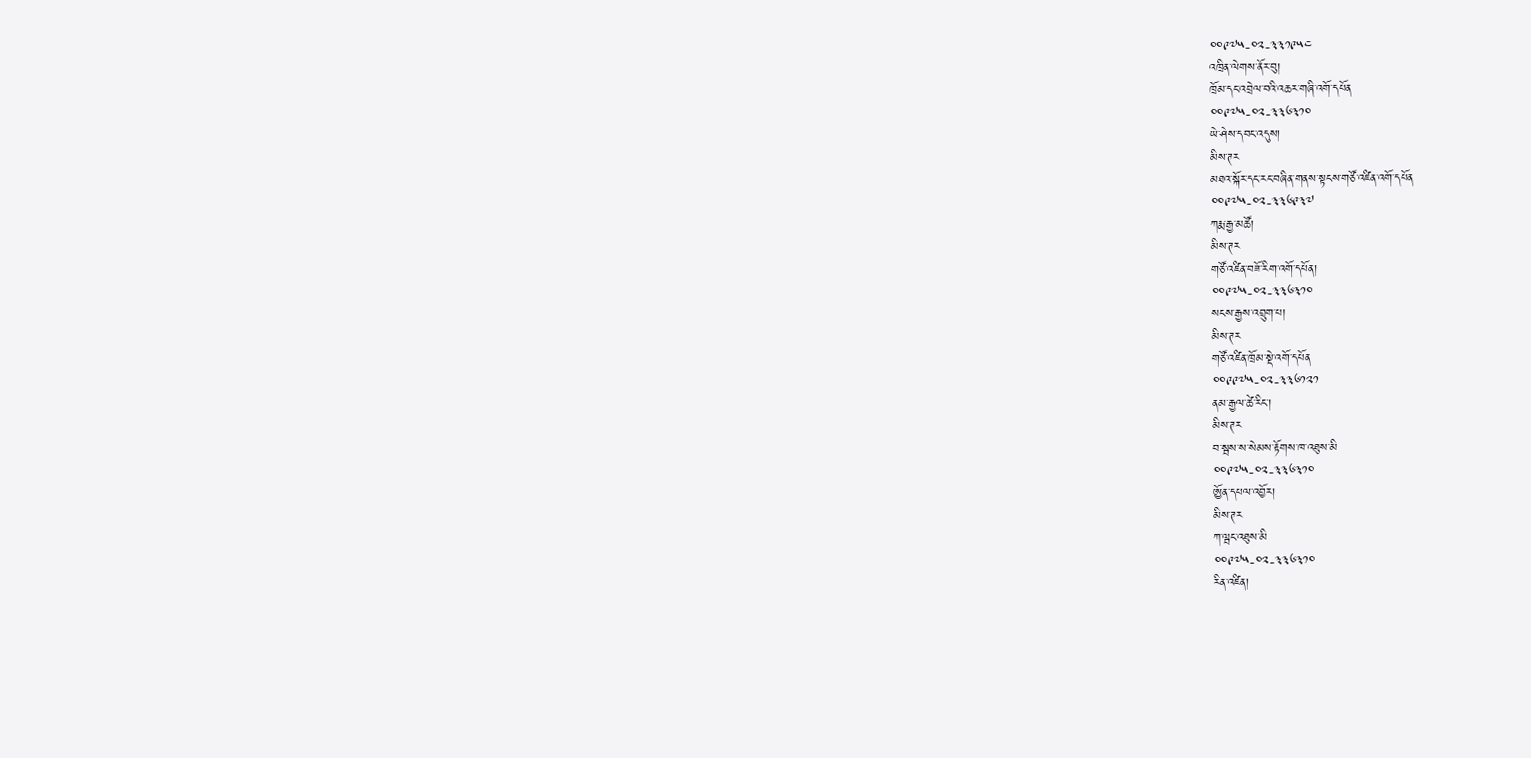༠༠༩༧༥-༠༢-༣༣༡༩༥༤
འཁྲིན་ལེགས་ནོར་བུ།
ཁྲོམ་དང་འབྲེལ་བའི་འཆར་གཞི་འགོ་དཔོན
༠༠༩༧༥-༠༢-༣༣༦༣༡༠
ཡེ་ཤེས་དབང་འདུས།
མིས་ཊར
མཐའ་སྐོར་དང་རང་བཞིན་གནས་སྟངས་གཙོ་འཛིན་འགོ་དཔོན
༠༠༩༧༥-༠༢-༣༣༦༩༣༧
ཀརྨ་རྒྱ་མཚོ།
མིས་ཊར
གཙོ་འཛིན་བཟོ་རིག་འགོ་དཔོན།
༠༠༩༧༥-༠༢-༣༣༦༣༡༠
སངས་རྒྱས་འབྲུག་པ།
མིས་ཊར
གཙོ་འཛིན་ཁྲོམ་སྡེ་འགོ་དཔོན
༠༠༩༩༧༥-༠༢-༣༣༦༡༢༡
ནམ་རྒྱལ་ཚེ་རིང་།
མིས་ཊར
བ་སྦས་ས་སེམས་རྟོགས་ཁ་འཐུས་མི
༠༠༩༧༥-༠༢-༣༣༦༣༡༠
ཨྱོན་དཔལ་འབྱོར།
མིས་ཊར
ཀ་ལྦང་འཐུས་མི
༠༠༩༧༥-༠༢-༣༣༦༣༡༠
རིན་འཛིན།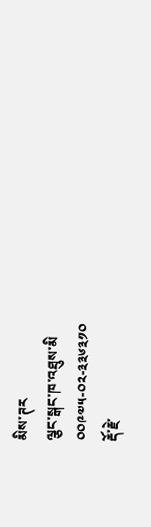མིས་ཊར
ལྕང་སྒང་ཁ་འཐུས་མི
༠༠༩༧༥-༠༢-༣༣༦༣༡༠
རྡོ་རྗེ་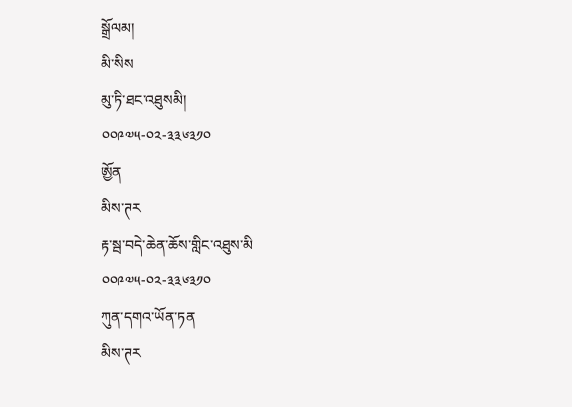སྒྲོལམ།
མི་སིས
མུ་ཏི་ཐང་འཐུསམི།
༠༠༩༧༥-༠༢-༣༣༦༣༡༠
ཨྱོན
མིས་ཊར
རྟ་སྦ་བདེ་ཆེན་ཆོས་གླིང་འཐུས་མི
༠༠༩༧༥-༠༢-༣༣༦༣༡༠
ཀུན་དགའ་ཡོན་ཏན
མིས་ཊར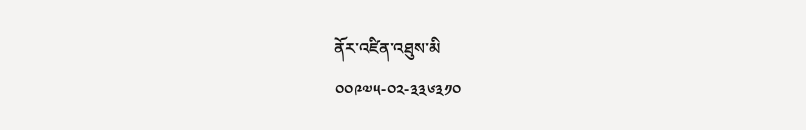ནོར་འཛིན་འཐུས་མི
༠༠༩༧༥-༠༢-༣༣༦༣༡༠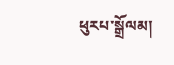ཕུརཔ་སྒྲོལམ།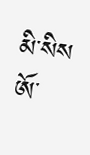མི་སིས
ཨོ་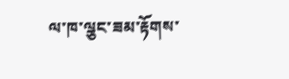ལ་ཁ་ལྕང་ཟམ་རྟོགས་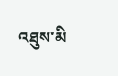འཐུས་མི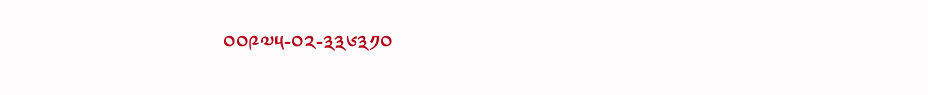༠༠༩༧༥-༠༢-༣༣༦༣༡༠